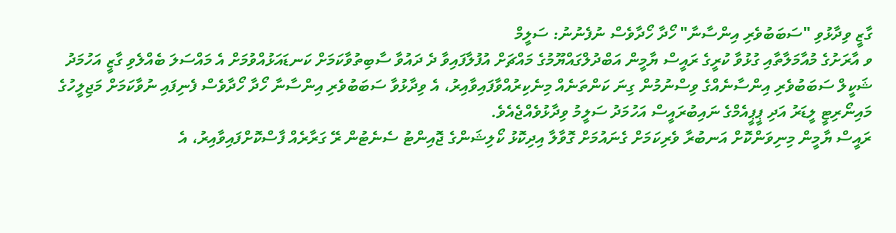ގާޒީ ވިދާޅުވި "ސަބަބުވެރި އިންސާނާ" ހޯދާ ހޯދާވެސް ނުފެނުނު: ސަލީމް
ވ އާރަށުގެ މުއާމަލާތާއި ގުޅުވާ ކުރީގެ ރައީސް ޔާމީން އަބްދުލްގައްޔޫމުގެ މައްޗަށް އުފުލާފައިވާ ދެ ދައުވާ ސާބިތުވާކަމަށް ކަނޑައަޅުއްވުމަށް އެ މައްސަލަ ބެއްލެވި ގާޒީ އަހުމަދު ޝަކީލް ސަބަބުވެރި އިންސާނެއްގެ ވިސްނުމުން ގިނަ ކަންތަނެއް މިނެކިރުއްވާފައިވާއިރު، އެ ވިދާޅުވާ ސަބަބުވެރި އިންސާނާ ހޯދާ ހޯދާވެސް ފެނިފައި ނުވާކަމަށް މަޖިލީހުގެ މައިނޯރިޓީ ލީޑަރު އަދި ޕީޕީއެމްގެ ނައިބުރައީސް އަހުމަދު ސަލީމު ވިދާޅުވެއްޖެއެވެ.
ރައީސް ޔާމީން މިނިވަންކޮށް އަނބުރާ ވެރިކަމަށް ގެނައުމަށް ގޮވާލާ އިދިކޮޅު ކޯލިޝަންގެ ޖޮއިންޓު ސެނެޓުން ރޭ ގަރާރެއް ފާސްކޮށްފައިވާއިރު، އެ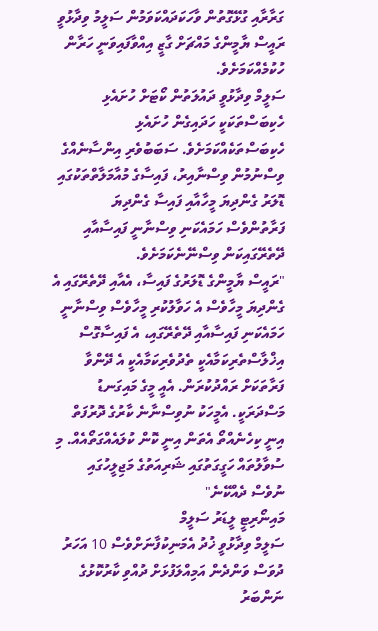ގަރާރާއި ގުޅޭގޮތުން ވާހަކަދައްކަވަމުން ސަލީމު ވިދާޅުވީ ރައީސް ޔާމީންގެ މައްޗަށް ގާޒީ އިއްވާފައިވަނީ ހަރާން ހުކުމެއްކަމަށެވެ.
ސަލީމް ވިދާޅުވީ ދައުލަތުން ކޯޓަށް ހުށައެޅި ހެކިބަސްތަކަކީ ހަދައިގެން ހުށައެޅި ހެކިބަސްތަކެއްކަމަށެވެ. ސަބަބުވެރި އިންސާނެއްގެ ވިސްނުމުން ވިސްނާއިރު، ފައިސާގެ މުއާމަލާތްތަކުގައި ޑޮލަރު ގެންދިޔަ މީހާއާއި ފައިސާ ގެންދިޔަ ފަރާތުންވެސް ހަމައެކަނި ވިސްނާނީ ފައިސާއާއި ދޭތެރޭގައިކަން ވިސްނޭނެކަމަށެވެ.
"ރައީސް ޔާމީންގެ ޑޮލަރުގެ ފައިސާ، އެއާއި ދޭތެރޭގައި އެ ގެންދިޔަ މީހާވެސް އެ ހަވާލުކުރި މީހާވެސް ވިސްނާނީ ހަމައެކަނި ފައިސާއާއި ދޭތެރޭގައި، އެ ފައިސާގޮސް އިޚްލާސްތެރިކަމާއެކީ ތެދުވެރިކަމާއެކީ އެ ދޭންވާ ފަރާތަކަށް ރައްދުކުރަން. އެއީ މީގެ މައިގަނޑު މަސްދަރަކީ. އެމީހަކު ނުވިސްނާނެ ކާރުގެ ދޮރުފަތް އިނީ ކިހެނެއްތޯ އެތަން އިނީ ކޮން ކުލައެއްގަތޯއެއް. މި ސުވާލުތައް ހަގީގަތުގައި ޝަރިއަތުގެ މަޖިލީހުގައި ނުވެސް ދެއްކޭނެ"
މައިނޯރިޓީ ލީޑަރު ސަލީމް
ސަލީމް ވިދާޅުވީ ޚުދު އެމަނިކުފާނަށްވެސް 10 އަހަރު ދުވަސް ވަންދެން އަމިއްލަފުޅަށް ދުއްވި ކާރުކޮޅުގެ ނަންބަރު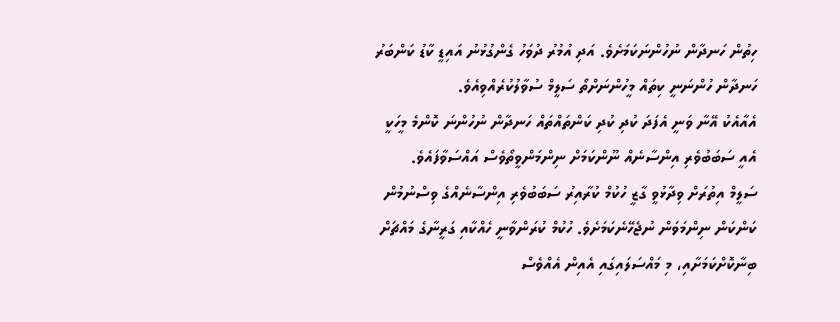ހިތުން ހަނދާން ނުހުންނަކަމަށެވެ. އަދި އުމުރު ދުވަހު ގެންގުޅުނު އައިޑީ ކާޑު ކަންބަރު ހަނދާން ހުންނަނީ ކިތައް މީހުންނަށްތޯ ސަލީމް ސުވާލުކުރެއްވިއެވެ.
އެއާއެކު އޭނާ ވަނީ އެފަދަ ކުދި ކުދި ކަންތައްތައް ހަނދާން ނުހުންނަ ކޮންމެ މީހަކީ އެއީ ސަބަބުވެރި އިންސާނެއް ނޫންކަމަށް ނިންމަންވީތޯވެސް އައްސަވާފައެވެ.
ސަލީމް އިތުރަށް ވިދާޅުވީ ގާޒީ ހުކުމް ކުރާއިރު ސަބަބުވެރި އިންސާނެއްގެ ވިސްނުމުން ކަންކަން ނިންމަވަން ނުޖެހޭނެކަމަށެވެ. ހުކުމް ކުރަންވާނީ ހެއްކާއި ގަރީނާގެ މައްޗަށް ބިނާކޮށްކަމަށާއި، މި މައްސަލައިގައި އެއިން އެއްވެސް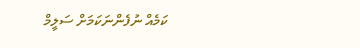ކަމެއް ނުފެންނަކަމަށް ސަލީމް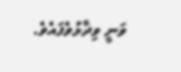ވަނީ ވިދާޅުވެފައެވެ.